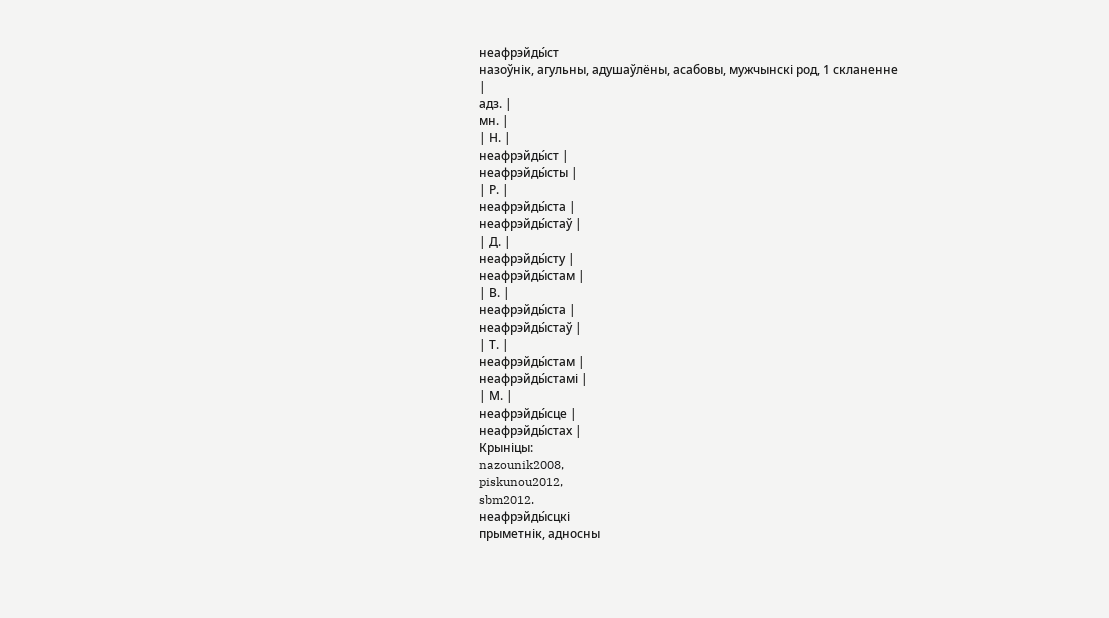неафрэйды́ст
назоўнік, агульны, адушаўлёны, асабовы, мужчынскі род, 1 скланенне
|
адз. |
мн. |
| Н. |
неафрэйды́ст |
неафрэйды́сты |
| Р. |
неафрэйды́ста |
неафрэйды́стаў |
| Д. |
неафрэйды́сту |
неафрэйды́стам |
| В. |
неафрэйды́ста |
неафрэйды́стаў |
| Т. |
неафрэйды́стам |
неафрэйды́стамі |
| М. |
неафрэйды́сце |
неафрэйды́стах |
Крыніцы:
nazounik2008,
piskunou2012,
sbm2012.
неафрэйды́сцкі
прыметнік, адносны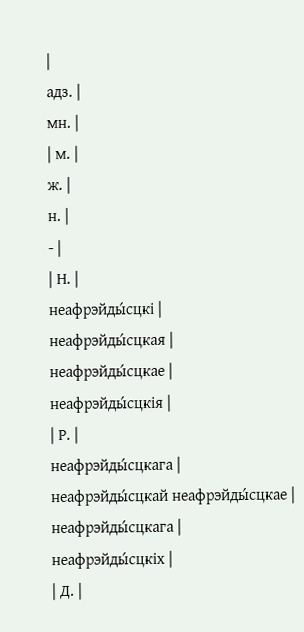|
адз. |
мн. |
| м. |
ж. |
н. |
- |
| Н. |
неафрэйды́сцкі |
неафрэйды́сцкая |
неафрэйды́сцкае |
неафрэйды́сцкія |
| Р. |
неафрэйды́сцкага |
неафрэйды́сцкай неафрэйды́сцкае |
неафрэйды́сцкага |
неафрэйды́сцкіх |
| Д. |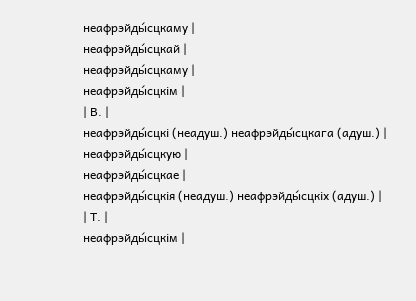неафрэйды́сцкаму |
неафрэйды́сцкай |
неафрэйды́сцкаму |
неафрэйды́сцкім |
| В. |
неафрэйды́сцкі (неадуш.) неафрэйды́сцкага (адуш.) |
неафрэйды́сцкую |
неафрэйды́сцкае |
неафрэйды́сцкія (неадуш.) неафрэйды́сцкіх (адуш.) |
| Т. |
неафрэйды́сцкім |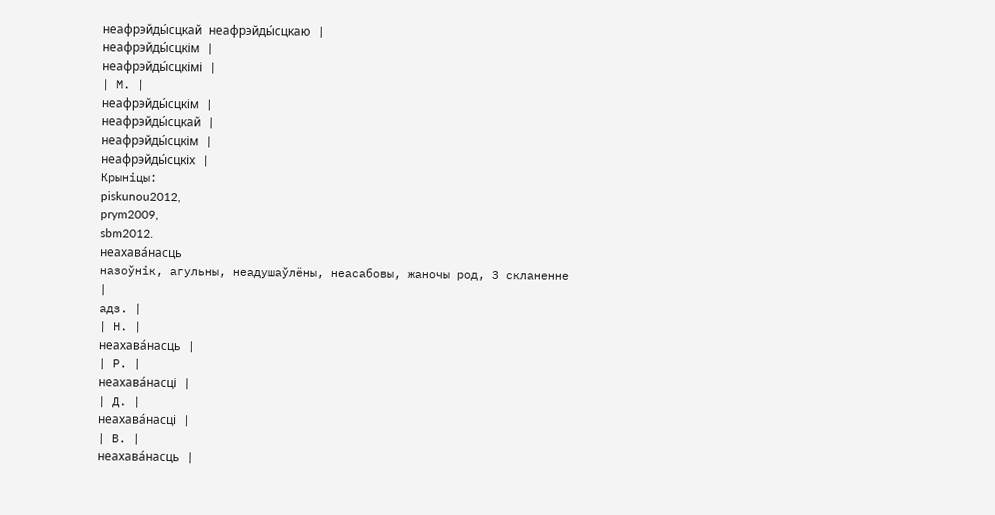неафрэйды́сцкай неафрэйды́сцкаю |
неафрэйды́сцкім |
неафрэйды́сцкімі |
| М. |
неафрэйды́сцкім |
неафрэйды́сцкай |
неафрэйды́сцкім |
неафрэйды́сцкіх |
Крыніцы:
piskunou2012,
prym2009,
sbm2012.
неахава́насць
назоўнік, агульны, неадушаўлёны, неасабовы, жаночы род, 3 скланенне
|
адз. |
| Н. |
неахава́насць |
| Р. |
неахава́насці |
| Д. |
неахава́насці |
| В. |
неахава́насць |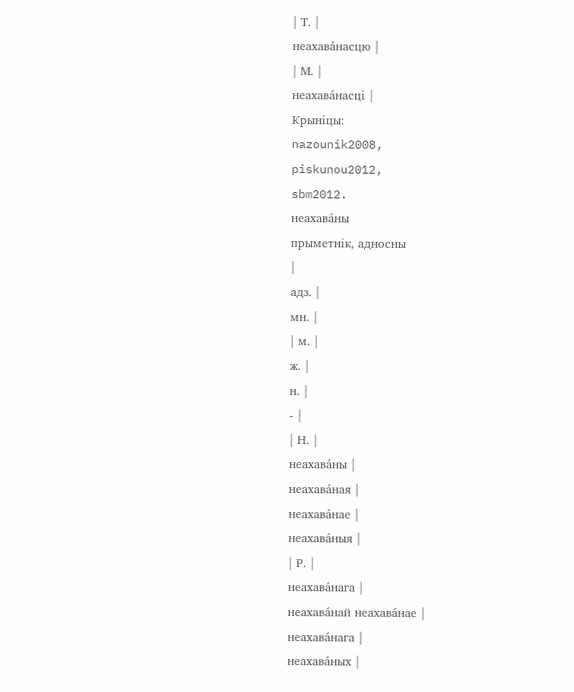| Т. |
неахава́насцю |
| М. |
неахава́насці |
Крыніцы:
nazounik2008,
piskunou2012,
sbm2012.
неахава́ны
прыметнік, адносны
|
адз. |
мн. |
| м. |
ж. |
н. |
- |
| Н. |
неахава́ны |
неахава́ная |
неахава́нае |
неахава́ныя |
| Р. |
неахава́нага |
неахава́най неахава́нае |
неахава́нага |
неахава́ных |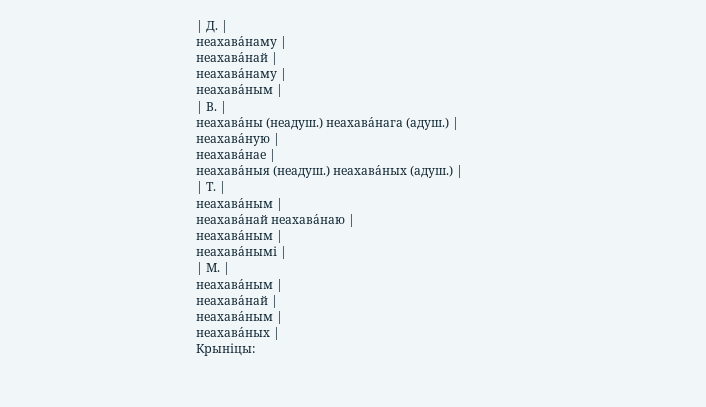| Д. |
неахава́наму |
неахава́най |
неахава́наму |
неахава́ным |
| В. |
неахава́ны (неадуш.) неахава́нага (адуш.) |
неахава́ную |
неахава́нае |
неахава́ныя (неадуш.) неахава́ных (адуш.) |
| Т. |
неахава́ным |
неахава́най неахава́наю |
неахава́ным |
неахава́нымі |
| М. |
неахава́ным |
неахава́най |
неахава́ным |
неахава́ных |
Крыніцы: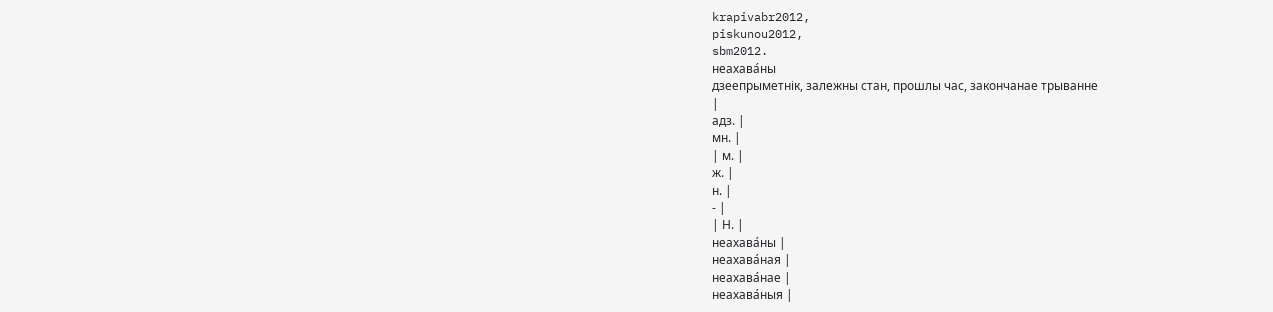krapivabr2012,
piskunou2012,
sbm2012.
неахава́ны
дзеепрыметнік, залежны стан, прошлы час, закончанае трыванне
|
адз. |
мн. |
| м. |
ж. |
н. |
- |
| Н. |
неахава́ны |
неахава́ная |
неахава́нае |
неахава́ныя |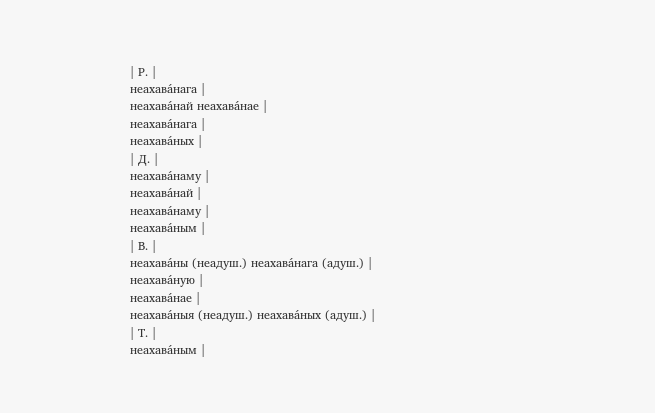| Р. |
неахава́нага |
неахава́най неахава́нае |
неахава́нага |
неахава́ных |
| Д. |
неахава́наму |
неахава́най |
неахава́наму |
неахава́ным |
| В. |
неахава́ны (неадуш.) неахава́нага (адуш.) |
неахава́ную |
неахава́нае |
неахава́ныя (неадуш.) неахава́ных (адуш.) |
| Т. |
неахава́ным |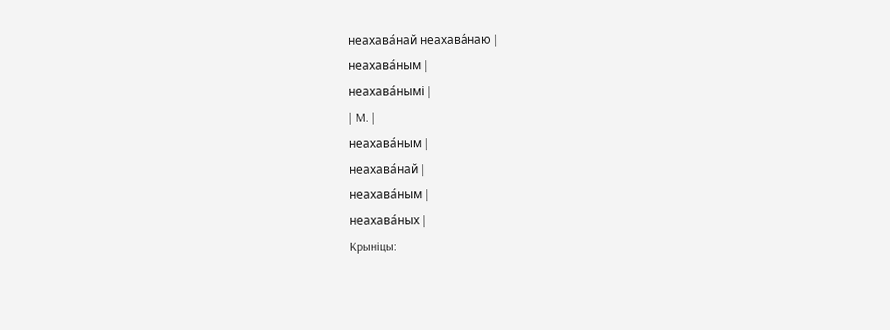неахава́най неахава́наю |
неахава́ным |
неахава́нымі |
| М. |
неахава́ным |
неахава́най |
неахава́ным |
неахава́ных |
Крыніцы: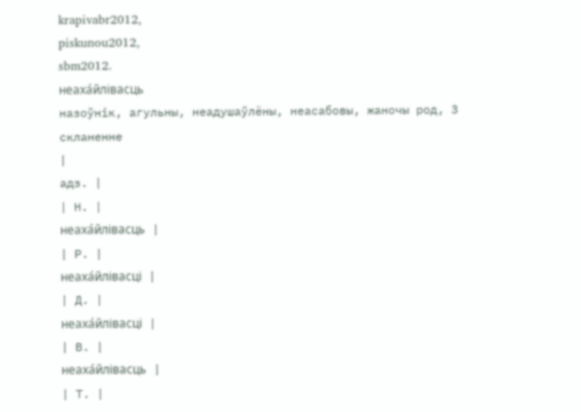krapivabr2012,
piskunou2012,
sbm2012.
неаха́йлівасць
назоўнік, агульны, неадушаўлёны, неасабовы, жаночы род, 3 скланенне
|
адз. |
| Н. |
неаха́йлівасць |
| Р. |
неаха́йлівасці |
| Д. |
неаха́йлівасці |
| В. |
неаха́йлівасць |
| Т. |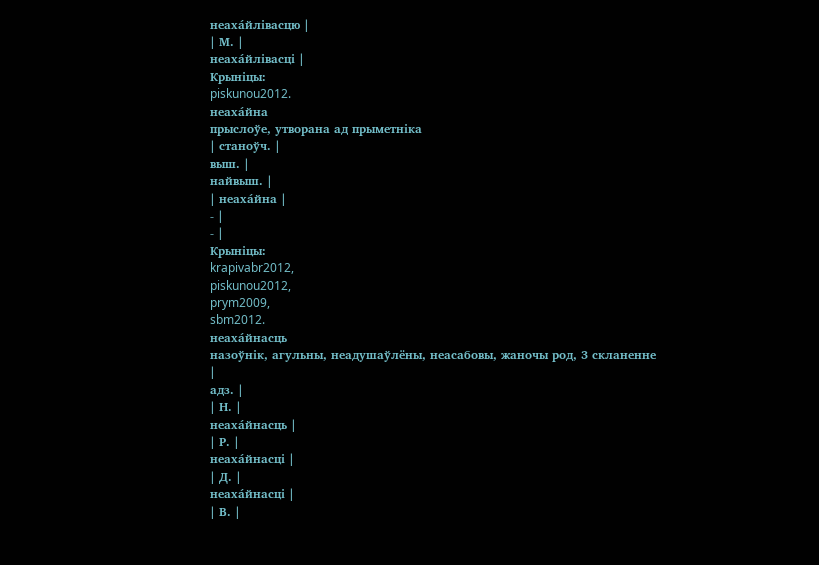неаха́йлівасцю |
| М. |
неаха́йлівасці |
Крыніцы:
piskunou2012.
неаха́йна
прыслоўе, утворана ад прыметніка
| станоўч. |
выш. |
найвыш. |
| неаха́йна |
- |
- |
Крыніцы:
krapivabr2012,
piskunou2012,
prym2009,
sbm2012.
неаха́йнасць
назоўнік, агульны, неадушаўлёны, неасабовы, жаночы род, 3 скланенне
|
адз. |
| Н. |
неаха́йнасць |
| Р. |
неаха́йнасці |
| Д. |
неаха́йнасці |
| В. |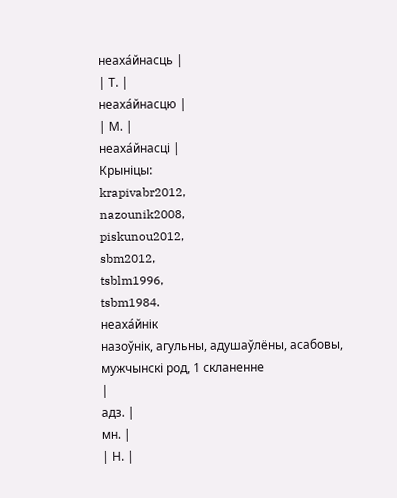неаха́йнасць |
| Т. |
неаха́йнасцю |
| М. |
неаха́йнасці |
Крыніцы:
krapivabr2012,
nazounik2008,
piskunou2012,
sbm2012,
tsblm1996,
tsbm1984.
неаха́йнік
назоўнік, агульны, адушаўлёны, асабовы, мужчынскі род, 1 скланенне
|
адз. |
мн. |
| Н. |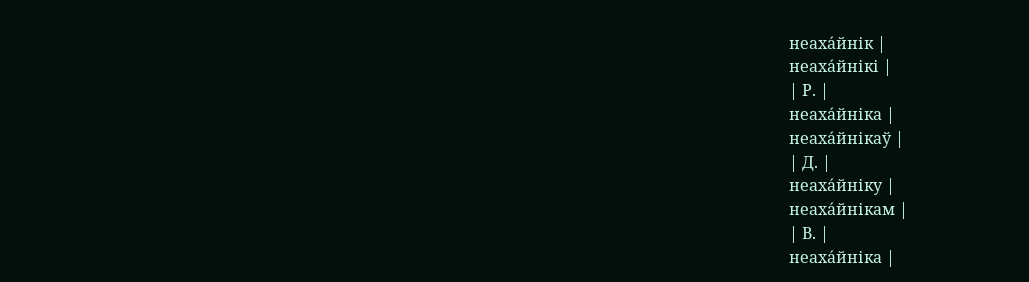неаха́йнік |
неаха́йнікі |
| Р. |
неаха́йніка |
неаха́йнікаў |
| Д. |
неаха́йніку |
неаха́йнікам |
| В. |
неаха́йніка |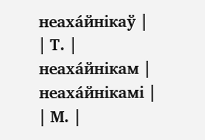неаха́йнікаў |
| Т. |
неаха́йнікам |
неаха́йнікамі |
| М. |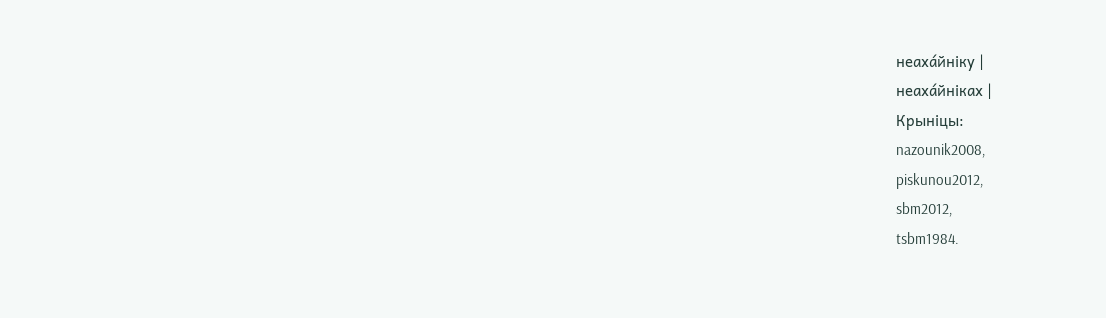неаха́йніку |
неаха́йніках |
Крыніцы:
nazounik2008,
piskunou2012,
sbm2012,
tsbm1984.